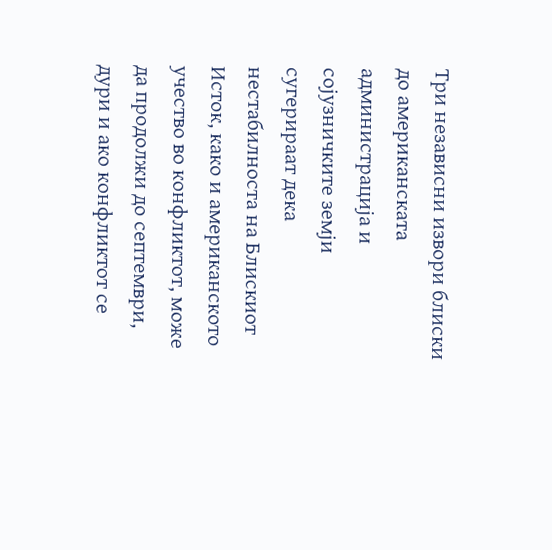Три независни извори блиски до американската администрација и сојузничките земји сугерираат дека нестабилноста на Блискиот Исток, како и американското учество во конфликтот, може да продолжи до септември, дури и ако конфликтот се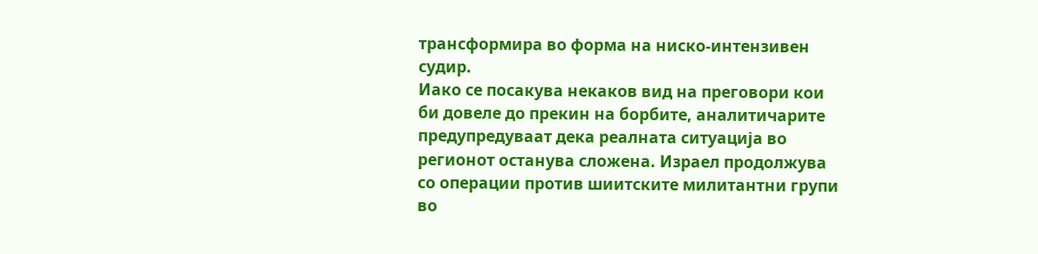трансформира во форма на ниско-интензивен судир.
Иако се посакува некаков вид на преговори кои би довеле до прекин на борбите, аналитичарите предупредуваат дека реалната ситуација во регионот останува сложена. Израел продолжува со операции против шиитските милитантни групи во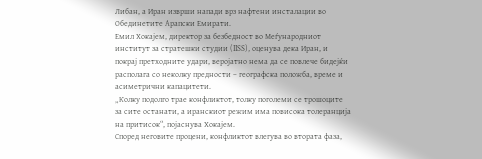Либан, а Иран изврши напади врз нафтени инсталации во Обединетите Арапски Емирати.
Емил Хокајем, директор за безбедност во Меѓународниот институт за стратешки студии (IISS), оценува дека Иран, и покрај претходните удари, веројатно нема да се повлече бидејќи располага со неколку предности – географска положба, време и асиметрични капацитети.
„Колку подолго трае конфликтот, толку поголеми се трошоците за сите останати, а иранскиот режим има повисока толеранција на притисок“, појаснува Хокајем.
Според неговите процени, конфликтот влегува во втората фаза,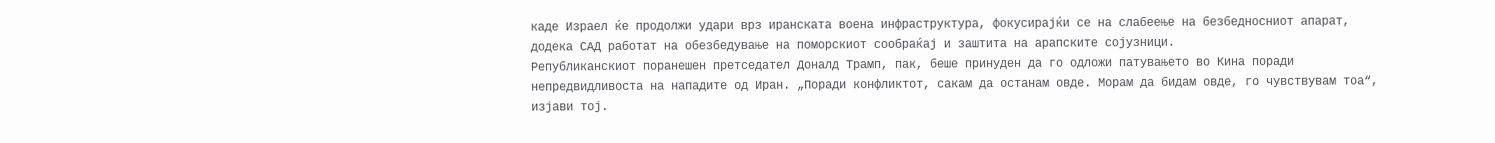каде Израел ќе продолжи удари врз иранската воена инфраструктура, фокусирајќи се на слабеење на безбедносниот апарат, додека САД работат на обезбедување на поморскиот сообраќај и заштита на арапските сојузници.
Републиканскиот поранешен претседател Доналд Трамп, пак, беше принуден да го одложи патувањето во Кина поради непредвидливоста на нападите од Иран. „Поради конфликтот, сакам да останам овде. Морам да бидам овде, го чувствувам тоа“, изјави тој.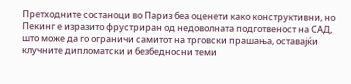Претходните состаноци во Париз беа оценети како конструктивни, но Пекинг е изразито фрустриран од недоволната подготвеност на САД, што може да го ограничи самитот на трговски прашања, оставајќи клучните дипломатски и безбедносни теми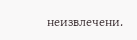неизвлечени.